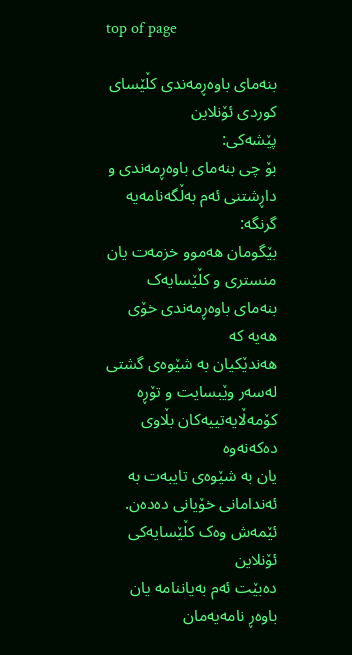top of page

بنەمای باوەڕمەندی کڵێسای کوردی ئۆنلاین
پێشەکی:
بۆ چی بنەمای باوەڕمەندی و داڕشتنی ئەم بەڵگەنامەیە گرنگە:
بێگومان هەموو خزمەت یان منستری و کڵێسایەک بنەمای باوەڕمەندی خۆی هەیە کە
هەندێکیان بە شێوەی گشتی لەسەر وێبسایت و تۆڕە کۆمەڵایەتییەکان بڵاوی دەکەنەوە
یان بە شێوەی تایبەت بە ئەندامانی خۆیانی دەدەن. ئێمەش وەک کڵێسایەکی ئۆنلاین
دەبێت ئەم بەیاننامە یان باوەڕ نامەیەمان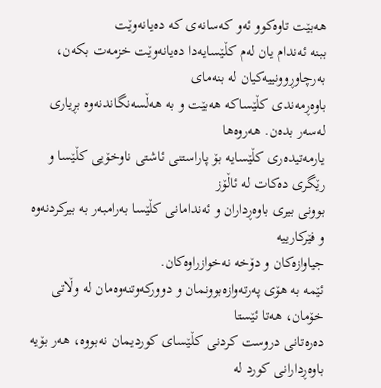هەبێت تاوەکوو ئەو کەسانەی کە دەیانەوێت
ببنە ئەندام یان لەم کڵێسایەدا دەیانەوێت خزمەت بکەن، بەرچاوڕوونییەکیان لە بنەمای
باوەڕمەندی کڵێساکە هەبێت و بە هەڵسەنگاندنەوە بڕیاری لەسەر بدەن. هەروەها
یارمەتیدەری کڵێسایە بۆ پاراستنی ئاشتی ناوخۆیی کڵێسا و رێگری دەکات لە ئاڵۆز
بوونی بیری باوەڕداران و ئەندامانی کڵێسا بەرامبەر بە بیرکردنەوە و فێرکارییە
جیاوازەکان و دۆخە نەخوازراوەکان.
ئێمە بە هۆی پەرتەوازەبوونمان و دوورکەوتنەوەمان لە وڵاتی خۆمان، هەتا ئێستا
دەرەتانی دروست کردنی کڵێسای کوردیمان نەبووە، هەر بۆیە باوەڕدارانی کورد لە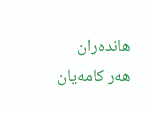هاندەران هەر کامەیان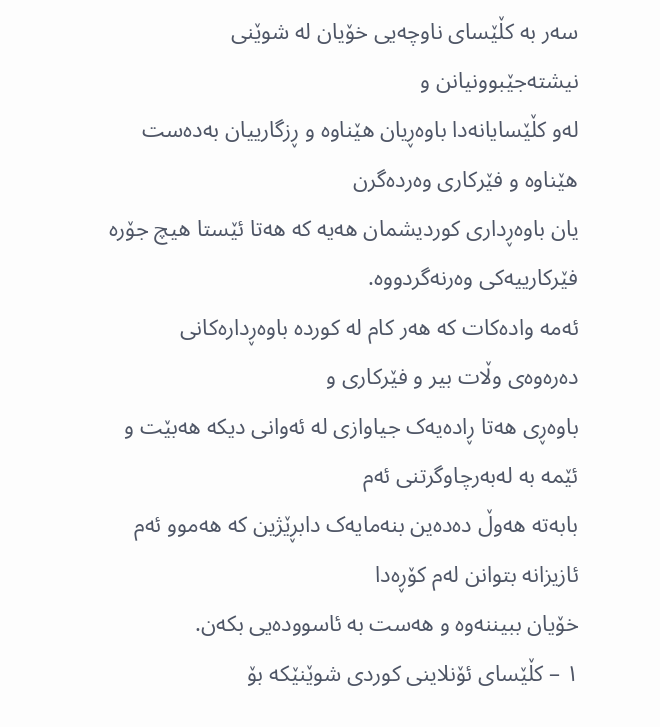سەر بە کڵێسای ناوچەیی خۆیان لە شوێنی نیشتەجێبوونیانن و
لەو کڵێسایانەدا باوەڕیان هێناوە و ڕزگارییان بەدەست هێناوە و فێرکاری وەردەگرن
یان باوەڕداری کوردیشمان هەیە کە هەتا ئێستا هیچ جۆرە فێرکارییەکی وەرنەگردووە.
ئەمە وادەکات کە هەر کام لە کوردە باوەڕدارەکانی دەرەوەی وڵات بیر و فێرکاری و
باوەڕی هەتا ڕادەیەک جیاوازی لە ئەوانی دیکە هەبێت و ئێمە بە لەبەرچاوگرتنی ئەم
بابەتە هەوڵ دەدەین بنەمایەک دابڕێژین کە هەموو ئەم ئازیزانە بتوانن لەم کۆڕەدا
خۆیان ببیننەوە و هەست بە ئاسوودەیی بکەن.
١ – کڵێسای ئۆنلاینی کوردی شوێنێکە بۆ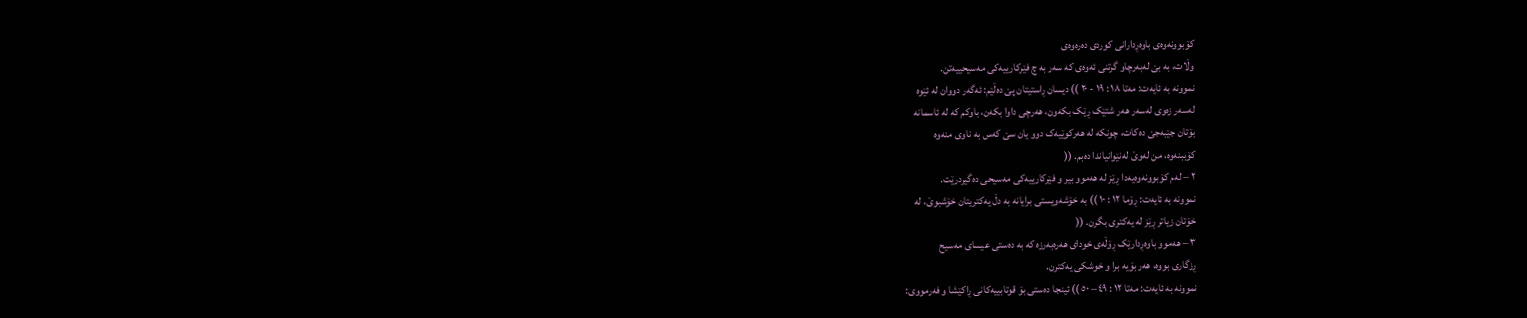کۆبوونەوەی باوەڕدارانی کوردی دەرەوەی
وڵات، بە بێ لەبەرچاو گرتنی ئەوەی کە سەر بە چ فێرکارییەکی مەسیحییەتن.
نموونە بە ئایەت: مەتا ١٨ : ١٩ - ٢٠ )) دیسان ڕاستیتان پێ دەڵێم: ئەگەر دووان لە ئێوە
لەسەر زەوی لەسەر هەر شتێک ڕێک بکەون، هەرچی داوا بکەن، باوکم کە لە ئاسمانە
بۆتان جێبەجێ دەکات، چونکە لە هەرکوێیەک دوو یان سێ کەس بە ناوی منەوە
کۆببنەوە، من لەوێ لەنێوانیاندا دەبم. ((
٢ – لەم کۆبوونەوەیەدا ڕێز لە هەموو بیر و فێرکارییەکی مەسیحی دەگیردرێت.
نموونە بە ئایەت: ڕۆما ١٢ : ١٠ )) بە خۆشەویستی برایانە بە دڵ یەکتریتان خۆشبوێ، لە
خۆتان زیاتر ڕێز لە یەکتری بگرن. ((
٣ – هەموو باوەڕدارێک ڕۆڵەی خودای هەرەبەرزە کە بە دەستی عیسای مەسیح
ڕزگاری بووە، هەر بۆیە برا و خوشکی یەکترن.
نموونە بە ئایەت: مەتا ١٢ : ٤٩ – ٥٠ )) ئینجا دەستی بۆ قوتابییەکانی ڕاکێشا و فەرمووی: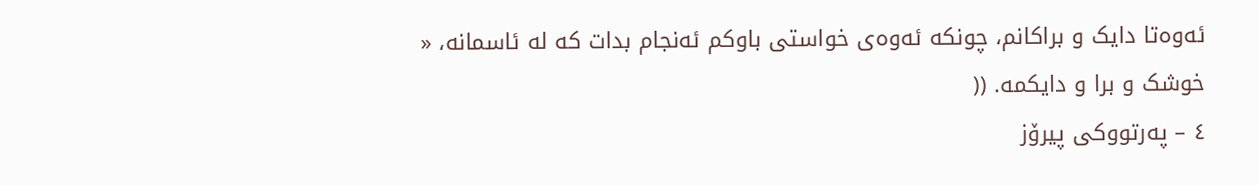ئەوەتا دایک و براکانم، چونکە ئەوەی خواستی باوکم ئەنجام بدات کە لە ئاسمانە، «
خوشک و برا و دایکمە. ((
٤ – پەرتووکی پیرۆز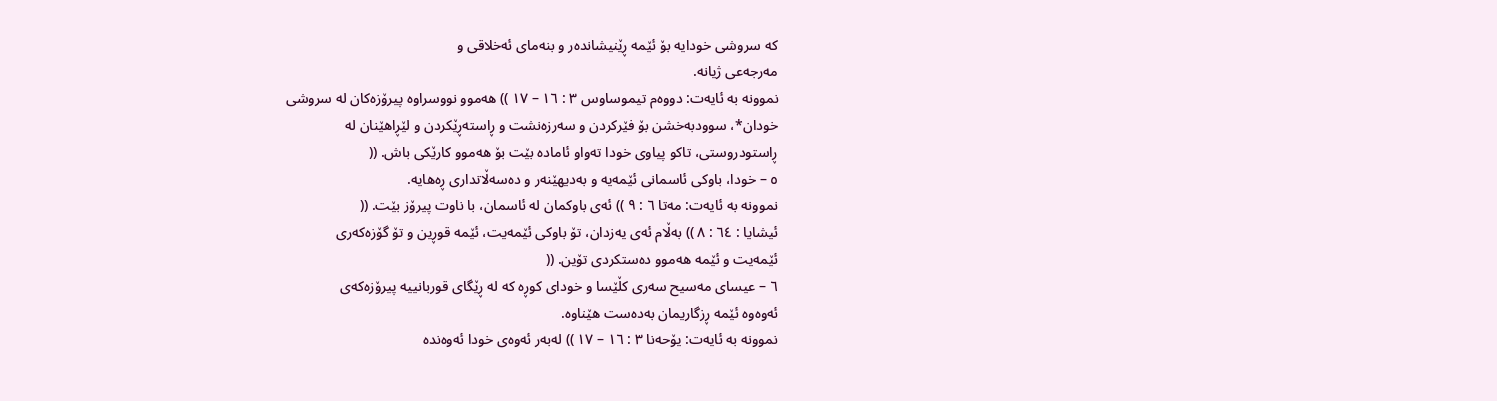کە سروشی خودایە بۆ ئێمە ڕێنیشاندەر و بنەمای ئەخلاقی و
مەرجەعی ژیانە.
نموونە بە ئایەت: دووەم تیموساوس ٣ : ١٦ – ١٧ )) هەموو نووسراوە پیرۆزەکان لە سروشی
خودان*، سوودبەخشن بۆ فێرکردن و سەرزەنشت و ڕاستەڕێکردن و لێڕاهێنان لە
ڕاستودروستی، تاکو پیاوی خودا تەواو ئامادە بێت بۆ هەموو کارێکی باش. ((
٥ – خودا، باوکی ئاسمانی ئێمەیە و بەدیهێنەر و دەسەڵاتداری ڕەهایە.
نموونە بە ئایەت: مەتا ٦ : ٩ )) ئەی باوکمان لە ئاسمان، با ناوت پیرۆز بێت. ((
ئیشایا : ٦٤ : ٨ )) بەڵام ئەی یەزدان، تۆ باوکی ئێمەیت، ئێمە قوڕین و تۆ گۆزەکەری
ئێمەیت و ئێمە هەموو دەستکردی تۆین. ((
٦ – عیسای مەسیح سەری کڵێسا و خودای کوڕە کە لە ڕێگای قوربانییە پیرۆزەکەی
ئەوەوە ئێمە ڕزگاریمان بەدەست هێناوە.
نموونە بە ئایەت: یۆحەنا ٣ : ١٦ – ١٧ )) لەبەر ئەوەی خودا ئەوەندە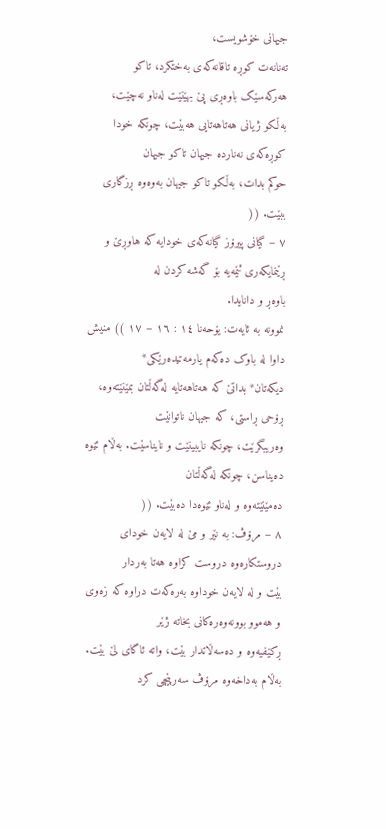جیهانی خۆشویست،
تەنانەت کوڕە تاقانەکەی بەختکرد، تاکو هەرکەسێک باوەڕی پێ بهێنێت لەناو نەچێت،
بەڵکو ژیانی هەتاهەتایی هەبێت، چونکە خودا کوڕەکەی نەناردە جیهان تاکو جیهان
حوکم بدات، بەڵکو تاکو جیهان بەوەوە ڕزگاری ببێت. ((
٧ – گیانی پیرۆز گیانەکەی خودایە کە هاوڕێ و ڕێنمایکەری ئێمەیە بۆ گەشە کردن لە
باوەڕ و دانایدا.
نموونە بە ئایەت: یۆحەنا ١٤ : ١٦ – ١٧ )) منیش داوا لە باوک دەکەم یارمەتیدەرێکی*
دیکەتان* بداتێ کە هەتاهەتایە لەگەڵتان بمێنێتەوە، ڕۆحی ڕاستی، کە جیهان ناتوانێت
وەریبگرێت، چونکە نایبینێت و نایناسێت. بەڵام ئێوە دەیناسن، چونکە لەگەڵتان
دەمێنێتەوە و لەناو ئێوەدا دەبێت. ((
٨ – مرۆڤ: بە نێر و مێ لە لایەن خودای دروستکارەوە دروست کراوە هەتا بەردار
بێت و لە لایەن خوداوە بەرەکەت دراوە کە زەوی و هەموو بوونەوەرەکانی بخاتە ژێر
ڕکێفیەوە و دەسەڵاتدار بێت، واتە ئاگای لێ بێت. بەڵام بەداخەوە مرۆڤ سەرپێچی کرد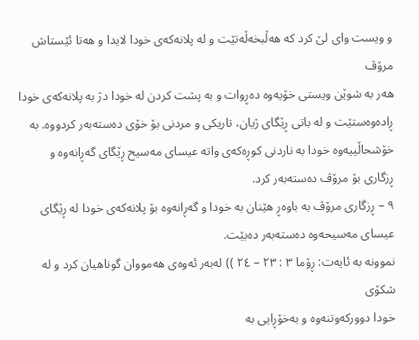و ویست وای لێ کرد کە هەڵبخەڵەتێت و لە پلانەکەی خودا لایدا و هەتا ئێستاش مرۆڤ
هەر بە شوێن ویستی خۆیەوە دەڕوات و بە پشت کردن لە خودا دژ بە پلانەکەی خودا
ڕادەوەستێت و لە باتی ڕێگای ژیان، تاریکی و مردنی بۆ خۆی دەستەبەر کردووە. بە
خۆشحاڵییەوە خودا بە ناردنی کوڕەکەی واتە عیسای مەسیح ڕێگای گەڕانەوە و
ڕزگاری بۆ مرۆڤ دەستەبەر کرد.
٩ – ڕزگاری مرۆڤ بە باوەڕ هێنان بە خودا و گەڕانەوە بۆ پلانەکەی خودا لە ڕێگای
عیسای مەسیحەوە دەستەبەر دەبێت.
نموونە بە ئایەت: ڕۆما ٣ : ٢٣ – ٢٤ )) لەبەر ئەوەی هەمووان گوناهیان کرد و لە شکۆی
خودا دوورکەوتنەوە و بەخۆڕایی بە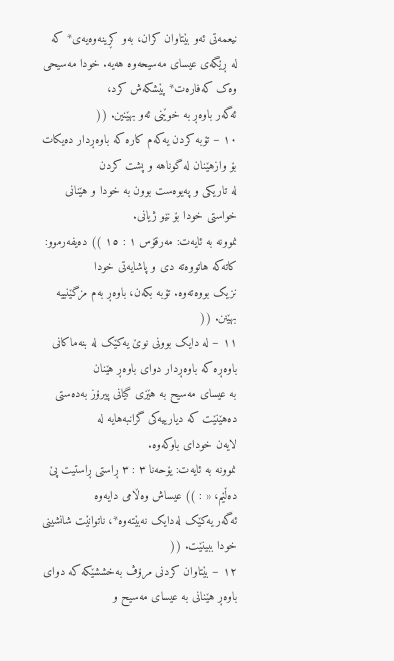نیعمەتی ئەو بێتاوان کران، بەو کڕینەوەیەی* کە
لە ڕێگەی عیسای مەسیحەوە هەیە. خودا مەسیحی وەک کەفارەت* پێشکەش کرد،
ئەگەر باوەڕ بە خوێنی ئەو بهێنین. ((
١٠ – تۆبە کردن یەکەم کارە کە باوەڕدار دەیکات بۆ وازهێنان لە گوناهە و پشت کردن
لە تاریکی و پەیوەست بوون بە خودا و هێنانی خواستی خودا بۆ نێو ژیانی.
نموونە بە ئایەت: مەرقۆس ١ : ١٥ )) دەیفەرموو: کاتەکە هاتووەتە دی و پاشایەتی خودا
نزیک بووەتەوە. تۆبە بکەن، باوەڕ بەم مزگێنییە بهێنن. ((
١١ – لە دایک بوونی نوێ یەکێک لە بنەماکانی باوەڕە کە باوەڕدار دوای باوەڕ هێنان
بە عیسای مەسیح بە هێزی گیانی پیرۆز بەدەستی دەهێنێت کە دیارییەکی گرانبەهایە لە
لایەن خودای باوکەوە.
نموونە بە ئایەت: یۆحەنا ٣ : ٣ ڕاستی ڕاستیت پێ دەڵێم، « : )) عیساش وەڵامی دایەوە
ئەگەر یەکێک لەدایک نەبێتەوە*، ناتوانێت شانشینی خودا ببینێت. ((
١٢ – بێتاوان کردنی مرۆڤ بەخششێکە کە دوای باوەڕ هێنانی بە عیسای مەسیح و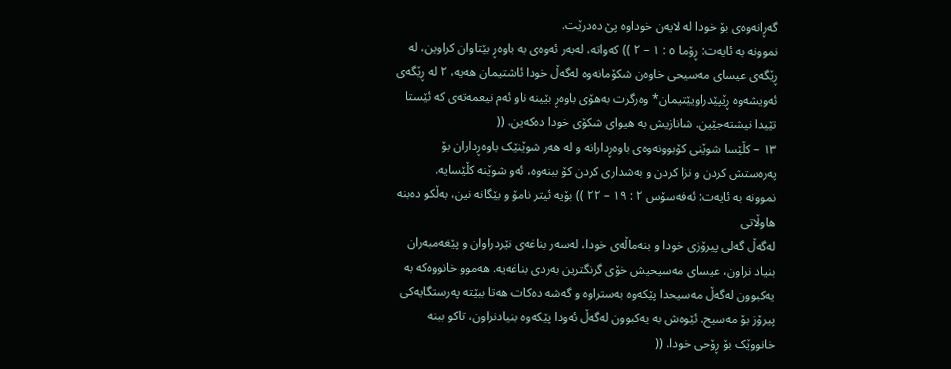گەڕانەوەی بۆ خودا لە لایەن خوداوە پێ دەدرێت.
نموونە بە ئایەت: ڕۆما ٥ : ١ – ٢ )) کەواتە، لەبەر ئەوەی بە باوەڕ بێتاوان کراوین، لە
ڕێگەی عیسای مەسیحی خاوەن شکۆمانەوە لەگەڵ خودا ئاشتیمان هەیە، ٢ لە ڕێگەی
ئەویشەوە ڕێپێدراویێتیمان* وەرگرت بەهۆی باوەڕ بێینە ناو ئەم نیعمەتەی کە ئێستا
تێیدا نیشتەجێین. شانازیش بە هیوای شکۆی خودا دەکەین. ((
١٣ – کڵێسا شوێنی کۆبوونەوەی باوەڕدارانە و لە هەر شوێنێک باوەڕداران بۆ
پەرەستش کردن و نزا کردن و بەشداری کردن کۆ ببنەوە، ئەو شوێنە کڵێسایە.
نموونە بە ئایەت: ئەفەسۆس ٢ : ١٩ – ٢٢ )) بۆیە ئیتر نامۆ و بێگانە نین، بەڵکو دەبنە هاوڵاتی
لەگەڵ گەلی پیرۆزی خودا و بنەماڵەی خودا، لەسەر بناغەی نێردراوان و پێغەمبەران
بنیاد نراون، عیسای مەسیحیش خۆی گرنگترین بەردی بناغەیە. هەموو خانووەکە بە
یەکبوون لەگەڵ مەسیحدا پێکەوە بەستراوە و گەشە دەکات هەتا ببێتە پەرستگایەکی
پیرۆز بۆ مەسیح. ئێوەش بە یەکبوون لەگەڵ ئەودا پێکەوە بنیادنراون، تاکو ببنە
خانووێک بۆ ڕۆحی خودا. ((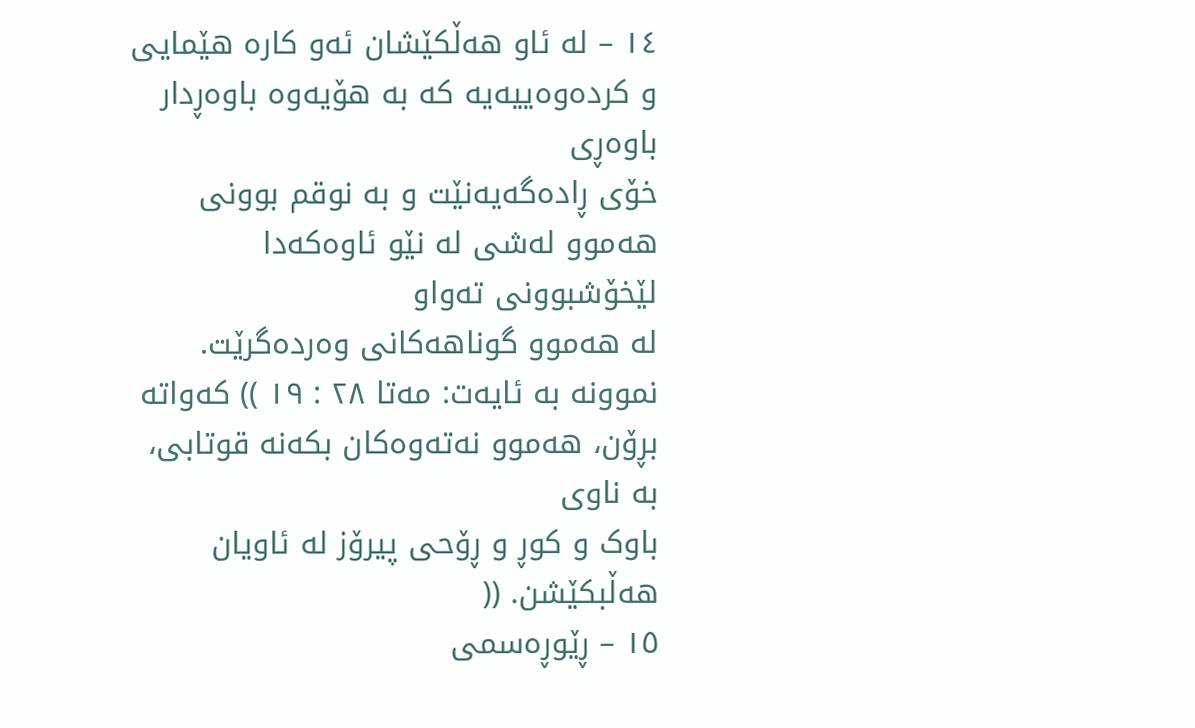١٤ – لە ئاو هەڵكێشان ئەو کارە هێمایی و کردەوەییەیە کە بە هۆیەوە باوەڕدار باوەڕی
خۆی ڕادەگەیەنێت و بە نوقم بوونی هەموو لەشی لە نێو ئاوەکەدا لێخۆشبوونی تەواو
لە هەموو گوناهەکانی وەردەگرێت.
نموونە بە ئایەت: مەتا ٢٨ : ١٩ )) کەواتە بڕۆن، هەموو نەتەوەکان بکەنە قوتابی، بە ناوی
باوک و کوڕ و ڕۆحی پیرۆز لە ئاویان هەڵبکێشن. ((
١٥ – ڕێوڕەسمی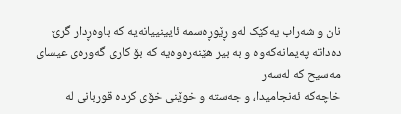نان و شەراب یەکێک لەو ڕێوڕەسمە ئایینییانەیە کە باوەڕدار گرێ
دەداتە پەیمانەکەوە و بە بیر هێنەرەوەیە کە بۆ کاری گەورەی عیسای مەسیح کە لەسەر
خاچەکە ئەنجامیدا، و جەستە و خوێنی خۆی کردە قوربانی لە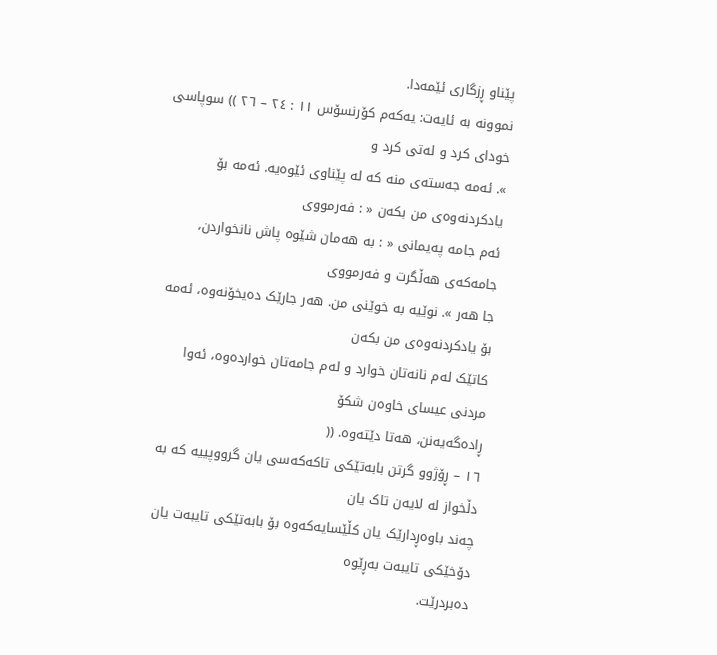پێناو ڕزگاری ئێمەدا.
نموونە بە ئایەت: یەکەم کۆرنسۆس ١١ : ٢٤ – ٢٦ )) سوپاسی خودای کرد و لەتی کرد و
». ئەمە جەستەی منە کە لە پێناوی ئێوەیە. ئەمە بۆ یادکردنەوەی من بکەن « : فەرمووی
ئەم جامە پەیمانی « : بە هەمان شێوە پاش نانخواردن، جامەکەی هەڵگرت و فەرمووی
جا هەر ». نوێیە بە خوێنی من. هەر جارێک دەیخۆنەوە، ئەمە بۆ یادکردنەوەی من بکەن
کاتێک لەم نانەتان خوارد و لەم جامەتان خواردەوە، ئەوا مردنی عیسای خاوەن شکۆ
ڕادەگەیەنن، هەتا دێتەوە. ((
١٦ – ڕۆژوو گرتن بابەتێکی تاکەکەسی یان گرووپییە کە بە دڵخواز لە لایەن تاک یان
چەند باوەڕدارێک یان کڵێسایەکەوە بۆ بابەتێکی تایبەت یان دۆخێکی تایبەت بەڕێوە
دەبردرێت.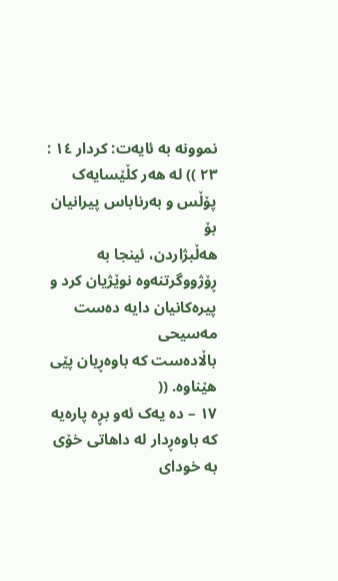نموونە بە ئایەت: کردار ١٤ : ٢٣ )) لە هەر کڵێسایەک پۆڵس و بەرناباس پیرانیان بۆ
هەڵبژاردن، ئینجا بە ڕۆژووگرتنەوە نوێژیان کرد و پیرەکانیان دایە دەست مەسیحی
باڵادەست کە باوەڕیان پێی هێناوە. ((
١٧ – دە یەک ئەو بڕە پارەیە کە باوەڕدار لە داهاتی خۆی بە خودای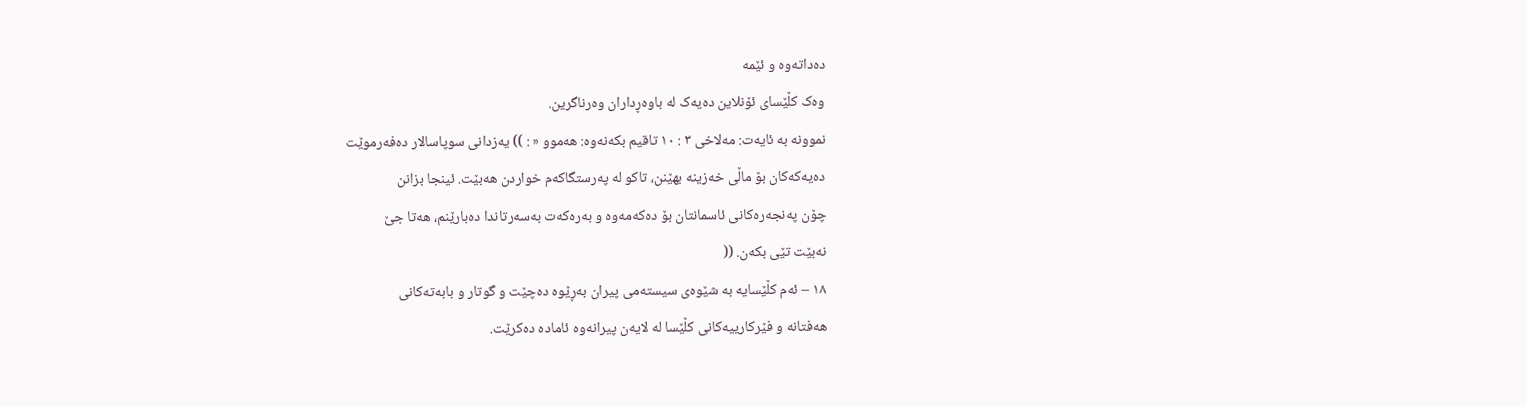دەداتەوە و ئێمە
وەک کڵێسای ئۆنلاین دەیەک لە باوەڕداران وەرناگرین.
نموونە بە ئایەت: مەلاخی ٣ : ١٠ تاقیم بکەنەوە: هەموو « : )) یەزدانی سوپاسالار دەفەرموێت
دەیەکەکان بۆ ماڵی خەزینە بهێنن، تاکو لە پەرستگاکەم خواردن هەبێت. ئینجا بزانن
چۆن پەنجەرەکانی ئاسمانتان بۆ دەکەمەوە و بەرەکەت بەسەرتاندا دەبارێنم، هەتا جێ
نەبێت تێی بکەن. ((
١٨ – ئەم کڵێسایە بە شێوەی سیستەمی پیران بەڕێوە دەچێت و گوتار و بابەتەکانی
هەفتانە و فێرکارییەکانی کڵێسا لە لایەن پیرانەوە ئامادە دەکرێت.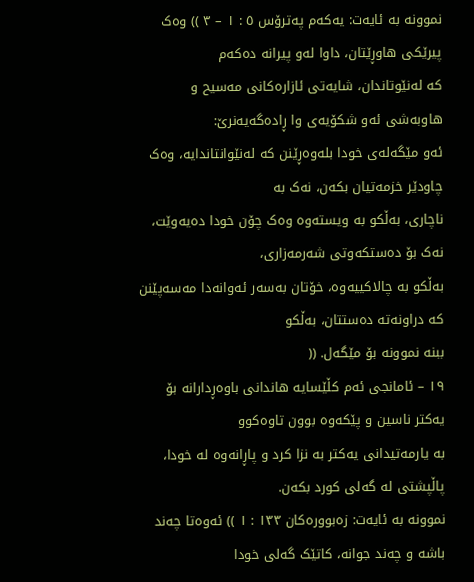نموونە بە ئایەت: یەکەم پەترۆس ٥ : ١ – ٣ )) وەک پیرێکی هاوڕێتان، داوا لەو پیرانە دەکەم
کە لەنێوتاندان، شایەتی ئازارەکانی مەسیح و هاوبەشی ئەو شکۆیەی وا ڕادەگەیەنرێ:
ئەو مێگەلەی خودا بلەوەڕێنن کە لەنێوانتاندایە، وەک چاودێر خزمەتیان بکەن، نەک بە
ناچاری، بەڵکو بە ویستەوە وەک چۆن خودا دەیەوێت، نەک بۆ دەستکەوتی شەرمەزاری،
بەڵکو بە چالاکییەوە، خۆتان بەسەر ئەوانەدا مەسەپێنن کە دراونەتە دەستتان، بەڵکو
ببنە نموونە بۆ مێگەل. ((
١٩ – ئامانجی ئەم کڵێسایە هاندانی باوەڕدارانە بۆ یەکتر ناسین و پێکەوە بوون تاوەکوو
بە یارمەتیدانی یەکتر بە نزا کرد و پاڕانەوە لە خودا، پاڵپشتی لە گەلی کورد بکەن.
نموونە بە ئایەت: زەبوورەکان ١٣٣ : ١ )) ئەوەتا چەند باشە و چەند جوانە، کاتێک گەلی خودا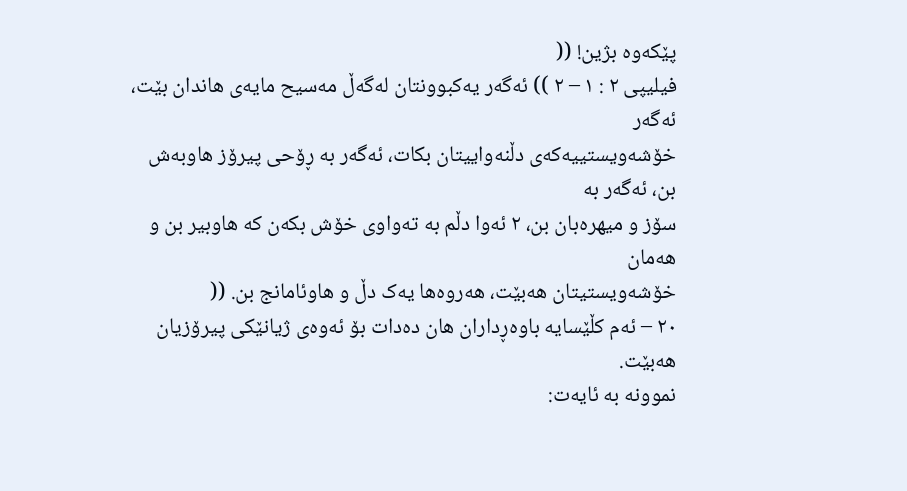پێکەوە بژین! ((
فیلیپی ٢ : ١ – ٢ )) ئەگەر یەکبوونتان لەگەڵ مەسیح مایەی هاندان بێت، ئەگەر
خۆشەویستییەکەی دڵنەواییتان بکات، ئەگەر بە ڕۆحی پیرۆز هاوبەش بن، ئەگەر بە
سۆز و میهرەبان بن، ٢ ئەوا دڵم بە تەواوی خۆش بکەن کە هاوبیر بن و هەمان
خۆشەویستیتان هەبێت، هەروەها یەک دڵ و هاوئامانج بن. ((
٢٠ – ئەم کڵێسایە باوەڕداران هان دەدات بۆ ئەوەی ژیانێکی پیرۆزیان هەبێت.
نموونە بە ئایەت: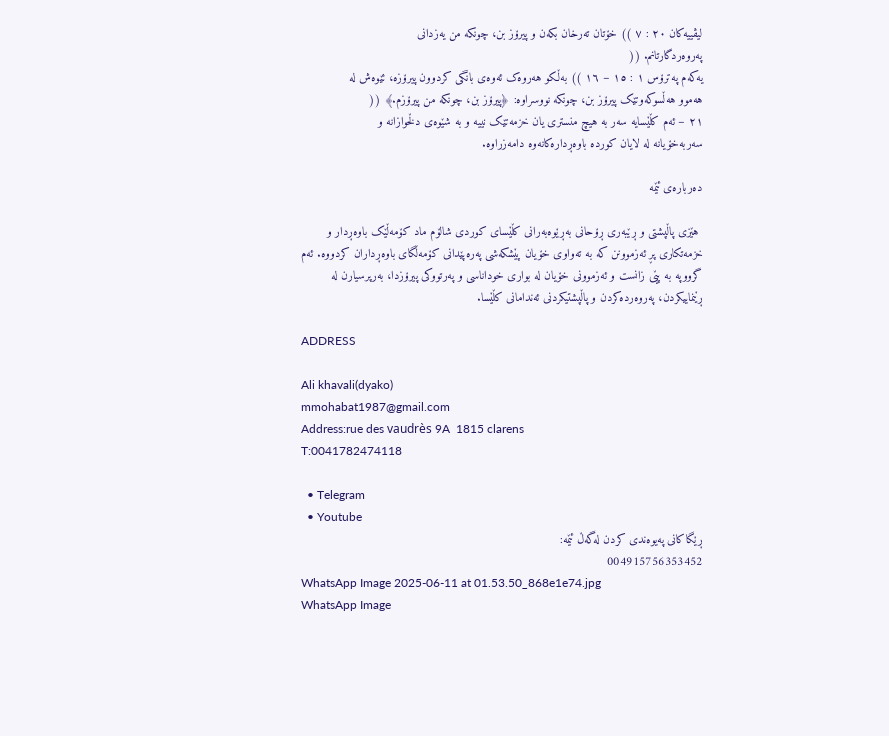لیڤییەکان ٢٠ : ٧ )) خۆتان تەرخان بکەن و پیرۆز بن، چونکە من یەزدانی
پەروەردگارتانم. ((
یەکەم پەترۆس ١ : ١٥ – ١٦ )) بەڵکو هەروەک ئەوەی بانگی کردوون پیرۆزە، ئێوەش لە
هەموو هەڵسوکەوتێک پیرۆز بن، چونکە نووسراوە: ﴿پیرۆز بن، چونکە من پیرۆزم.﴾ ((
٢١ – ئەم کڵێسایە سەر بە هیچ منستری یان خزمەتێک نییە و بە شێوەی دڵخوازانە و
سەربەخۆیانە لە لایان کوردە باوەڕدارەکانەوە دامەزراوە.

دەربارەی ئێمە

 هێزی پاڵپشتی و ڕێبەری ڕۆحانی بەڕێوەبەرانی کڵێسای کوردی شالۆم ماد کۆمەڵێک باوەڕدار و خزمەتکاری پڕ ئەزموونن کە بە تەواوی خۆیان پێشکەشی پەرەپێدانی کۆمەڵگای باوەڕداران کردووە. ئەم گرووپە بە پێی زانست و ئەزموونی خۆیان لە بواری خوداناسی و پەرتووکی پیرۆزدا، بەرپرسیارن لە ڕێنماییکردن، پەروەردەکردن و پاڵپشتیکردنی ئەندامانی کڵێسا.

ADDRESS

Ali khavali(dyako)
mmohabat1987@gmail.com
Address:rue des vaudrès 9A  1815 clarens
T:0041782474118

  • Telegram
  • Youtube
ڕێگاکانی پەیوەندی کردن لەگەڵ ئێمە:
004915756353452
WhatsApp Image 2025-06-11 at 01.53.50_868e1e74.jpg
WhatsApp Image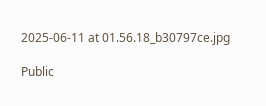2025-06-11 at 01.56.18_b30797ce.jpg

Public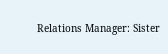Relations Manager: Sister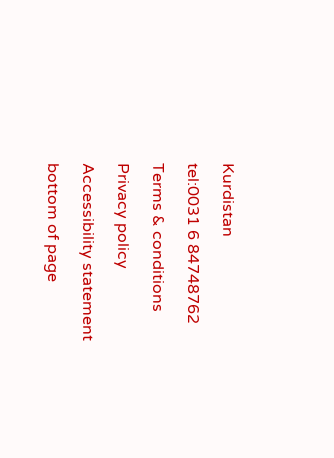Kurdistan

tel:0031 6 84748762

Terms & conditions

Privacy policy

Accessibility statement

bottom of page